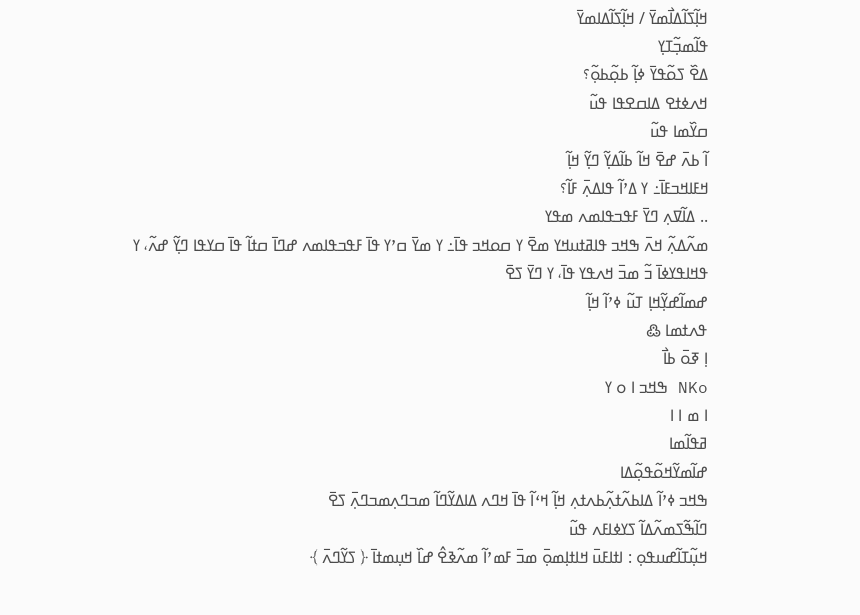ߞߊ߲߬ߖߊ߬ߡߊ߯ߘߌ߫ / ߞߊ߲߬ߖߊ߬ߡߊߘߌ߫
ߟߊ߬ߘߏ߲߬ߠߌ߲
ߡߐ߰ ߖߋ߬ߟߌ߫ ߦߊ߲߬ ߕߋ߲߬ߕߋ߲߬؟
ߞߍߦߙߐ ߡߊߛߐߟߊ ߟߎ߬
ߛߌ߰ߘߊ ߟߎ߬
ߊ߬ ߕߍ߫ ߝߐ߫ ߞߊ߬ ߕߊ߬ߡߌ߲߬ ߣߌ߲߬ ߞߊ߲߬
ߞߓߊߞߏߓߊ߫߸ ߌ ߡߴߊ߬ ߟߊߡߍ߲߫ ߓߊ߬؟
.. ߡߊ߬ߜߍ߲ ߣߌ߫ ߓߟߏߟߊߘߍ ߘߟߌ
ߘߍ߬ߡߍ߲߬ ߞߍ߫ ߒߞߏ ߟߊߥߙߎߞߌ ߘߐ߫ ߌ ߛߋߞߏ ߟߊ߫߸ ߌ ߘߌ߫ ߛߴߌ ߟߊ߫ ߓߟߏߟߊߘߍ ߝߣߊ߫ ߛߙߊ߬ ߟߊ߫ ߛߌߟߊ ߣߌ߲߬ ߝߍ߬، ߌ ߟߞߊߟߌߦߊ߫ ߏ߬ ߘߏ߫ ߞߍߟߌ ߟߊ߫، ߌ ߣߌ߫ ߖߐ߫
ߝߘߊ߬ߝߌ߲߬ߞߊ߲ ߠߎ߬ ߦߴߊ߬ ߞߊ߲߬
ߟߍߙߘߊ ߷
ߊ߲ ߧߋ߫ ߕߊ߯
NKo ߒߞߏ ߊ ߋ ߌ
ߊ ߘ ߊ ߊ
ߥߟߊ߬ߘߊ
ߝߊ߬ߘߌ߬ߞߋ߬ߟߋ߲߬ߡߊ
ߒߞߏ ߦߴߊ߬ ߡߊߕߍ߬ߙߍ߲߬ߕߍߙߍ߲ ߞߊ߲߬ ߞߵߊ߬ ߟߊ߫ ߞߣߍ ߡߊߡߌ߬ߣߊ߬ ߘߏߣߍ߲ߘߏߣߍ߲߫ ߖߐ߫
ߣߊ߬ߒ߬ߖߘߍ߬ߡߊ߬ ߖߌߦߊߓߍ ߟߎ߬
ߞߎ߲߬ߠߊ߬ߝߎߟߋ߲ : ߊߙߊߓߎ߫ ߞߊߙߊ߲ߘߋ߲߫ ߘߏ߫ ߓߘߴߊ߬ ߘߍ߬ߢߐ߮ ߝߊ߰ ߞߎ߲ߘߙߊ߫ ﴿ ߖߌ߬ߣߍ߫ ﴾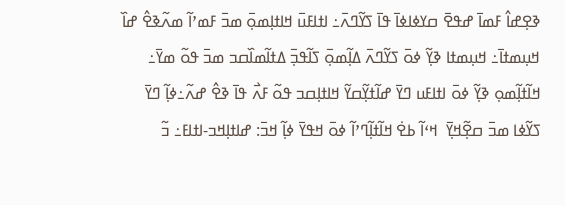ߢߐ߲ߝߊ߮ ߓߘߊ߫ ߝߟߐ߫ ߛߌߦߊߦߊ߫ ߟߊ߫ ߖߌ߬ߣߍ߫߸ ߊߙߊߓߎ߫ ߞߊߙߊ߲ߘߋ߲߫ ߘߏ߫ ߓߘߴߊ߬ ߘߍ߬ߢߐ߮ ߝߊ߰ ߞߎ߲ߘߙߊ߫߸ ߞߎ߲ߘߙߊ ߢߌ߲߬ ߦߋ߫ ߖߌ߬ߣߍ߫ ߡߊ߲߬ߘߋ߲߫ ߖߊ߬ߟߏ߲߫ ߡߙߊ߬ߘߊ߰ߛߏ ߘߏ߫ ߟߋ߬ ߘߌ߫߸ ߞߊ߬ߙߊ߲߬ߘߋ߲ ߢߌ߲߬ ߦߋ߫ ߊߙߊߓߎ ߣߌ߫ ߝߊ߬ߙߌ߲߬ߛߌ߬ ߞߊߙߊ߲ߛߏ ߟߋ߬ ߓߍ߯ ߟߊ߫ ߢߐ߮ ߝߍ߬߸ߦߊ߲߬ ߣߌ߫ ߖߌ߬ߦߊ ߘߏ߫ ߛߐ߲߬ߞߌ߲߫  ߞߵߊ߬ ߕߐ߭ ߞߊ߬ߙߊ߲߬ߣߴߊ߬ ߦߋ߫ ߞߟߌ߫ ߦߊ߲߬ ߞߏ߫: ߝߊߙߊ߲ߞߏ-ߊߙߊߓ߸ ߏ߬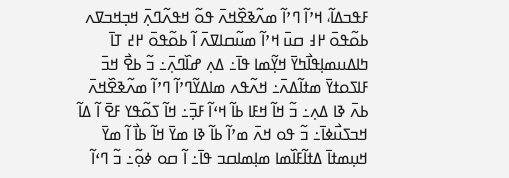ߓߟߏߡߊ߬، ߞߴߊ߬ ߣߴߊ߬ ߘߍ߬ߢߐ߰ߞߍ߫ ߟߋ߬ ߞߟߍ߬ߣߍ߲߫ ߞߏ߲ߞߏߜߍ ߕߋ߬ߟߋ߫ ߂߃ ߛߎ߫ ߞߴߊ߬ ߘߎ߬ߛߊߜߍ߫ ߊ߬ ߕߋ߬ߟߋ߫ ߂߄ ߠߊ߫  ߤߊߡߎߘߊ߲ߟߊ߯ߤߌ߫ ߞߌ߲߬ߘߊ ߟߊ߫߸ ߡߍ߲ ߝߊ߰ߣߍ߲߫߸ ߏ߬ ߕߐ߯ ߞߏ߫ ߓߊߖߋߙߌ߫ ߘߙߊ߬ߡߍ߫߸ ߞߍ߬ߟߍ ߘߊߡߌ߬ߣߴߊ߬ ߣߴߊ߬ ߘߍ߬ߢߐ߰ߞߍ߫ ߕߍ߫ ߢߊ ߡߍ߲߸ ߏ߬ ߞߊ߬ ߞߓߊ ߕߊ߬ ߞߵߊ߬ ߓߏ߲߫߸ ߞߊ߬ ߖߋ߬ߟߌ ߓߐ߫ ߊ߬ ߡߊ߬ ߞߏߖߎ߯ߦߊ߫߸ ߏ߬ ߟߋ ߞߍ߫ ߘߴߊ߬ ߕߊ߬ ߢߊ ߘߌ߫ ߞߊ߬ ߕߊ߯ ߊ߬ ߘߌ߫ ߞߎ߲ߘߙߊ߫ ߡߙߊ߬ߓߊ߰ߘߊ ߘߊ߲ߘߊߛߏ ߟߊ߫߸ ߊ߬ ߛߋ ߦߋ߲߬߸ ߏ߬ ߣߵߊ߬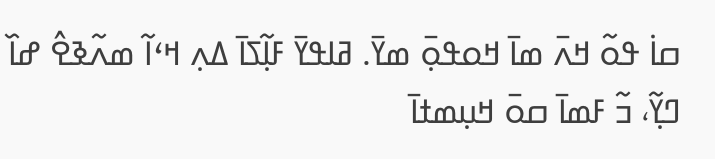ߛߊ߭ ߟߋ߬ ߞߍ߫ ߘߊ߫ ߞߋߟߋ߲߫ ߘߌ߫. ߥߊߟߌ߫ ߓߊ߲߬ߖߊ߫ ߡߍ߲ ߞߵߊ߬ ߘߍ߬ߢߐ߮ ߝߊ߰ ߣߌ߲߬، ߏ߬ ߓߘߊ߫ ߛߋ߫ ߞߎ߲ߘߙߊ߫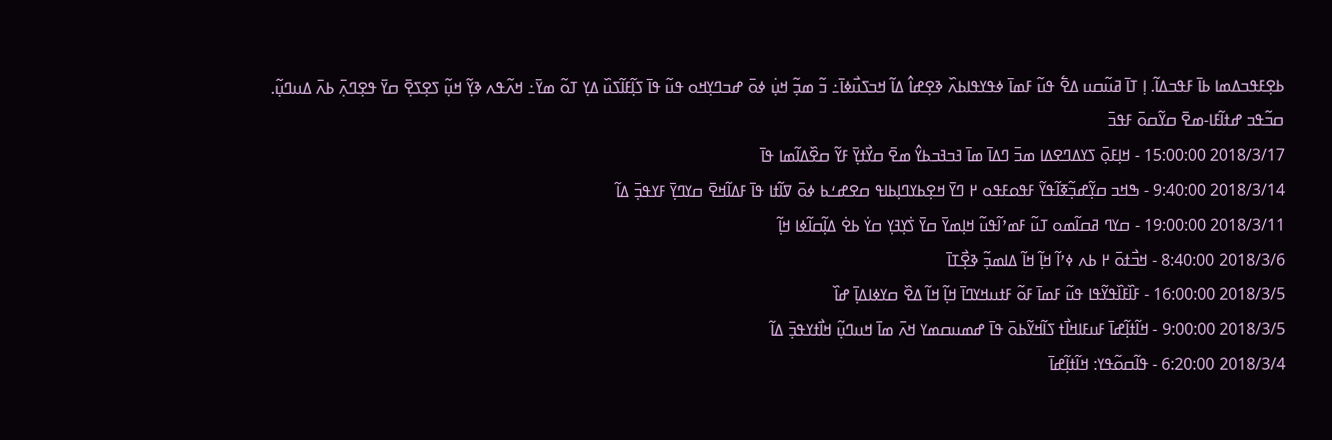ߕߐ߲ߓߟߏߡߘߊ ߕߊ߫ ߓߟߏߡߊ߬. ߊ߲ ߠߊ߫ ߥߎ߬ߛߎ ߡߐ߱ ߟߎ߬ ߓߘߊ߫ ߦߟߌߟߊߕߍ߰ ߢߐ߲ߝߊ߮ ߡߊ߬ ߞߏߖߎ߯ߦߊ߫߸ ߏ߬ ߘߏ߲߬ ߞߎ߲߭ ߦߋ߫ ߝߏߣߌ߲ߞߋ ߟߎ߬ ߟߊ߫ ߖߊ߲߬ߓߊ߬ߖߎ߰ ߡߌ߲ ߠߋ߬ ߘߌ߫߸ ߞߍ߬ߟߍ ߢߌ߲߬ ߞߎ߲߬ ߖߐ߲ߖߐ߲߫ ߛߌ߫ ߟߐ߲ߣߍ߲߫ ߕߍ߫ ߡߎߣߎ߲߬.
ߛߏ߬ߟߏ ߝߙߊ߬ߓߊ-ߘߐ߫ ߛߌ߬ߛߋ߫ ߓߟߏ߫
2018/3/17 15:00:00 - ߞߊ߲ߓߋ߲߫ ߖߌߡߣߐߡߊ ߘߏ߫ ߣߡߊ߫ ߘߊ߫ ߔߏߔߏߕߌ߮ ߘߐ߫ ߛߌ߯ߙߌ߲߫ ߓߌ߬ ߛߐ߰ߡߊ߬ߘߊ ߟߊ߫
2018/3/14 9:40:00 - ߒߞߏ ߛߌ߲߬ߝߏ߲߬ߧߊ߬ߟߌ߬ ߓߟߋߓߟߋ ߂ ߣߌ߫ ߞߐ߲ߕߌߣߊ߲ߕߊߟ ߛߐߝߑߕ ߦߋ߫ ߜߊ߬ߙߊ ߟߊ߫ ߓߡߊ߬ߞߐ߫ ߛߌߣߌ߲߫ ߓߌߟߏ߲߫ ߡߊ߬
2018/3/11 19:00:00 - ߛߌߣ ߥߛߊ߬ߘߋ ߠߎ߬ ߓߘߴߊ߬ߟߎ߬ ߞߊ߲ߘߌ߫ ߛߌ߫ ߖ߭ߌ߲ߔߌ߲ ߛߌ߭ ߕߐ߭ ߡߊ߲߬ߛߊ߬ߦߊ ߞߊ߲߬
2018/3/6 8:40:00 - ߞߏ߯ߙߋ߫ ߂ ߕߍ ߦߴߊ߬ ߞߊ߲߬ ߞߊ߬ ߡߊߘߏ߲߬ ߢߐ߲߯ߠߊ߫
2018/3/5 16:00:00 - ߓߊ߰ߓߊ߰ߟߌ߬ߟߊ ߟߎ߬ ߓߘߊ߫ ߓߋ߬ ߓߙߎߞߌߣߊ߫ ߞߊ߲߬ ߞߊ߬ ߡߐ߰ ߛߌߦߊߡߊ߲߫ ߝߊ߰
2018/3/5 9:00:00 - ߞߊ߬ߙߊ߲߬ߝߊ߫ ߓߎߓߊߞߊ߯ߙ ߖߊ߬ߞߌ߬ߕߋ߫ ߟߊ߫ ߝߘߎߛߘߌ ߞߍ߫ ߘߊ߫ ߞߎߣߎ߲߬ ߞߊ߯ߙߌߟߏ߲߫ ߡߊ߬
2018/3/4 6:20:00 - ߟߊ߬ߛߋ߬ߟߌ: ߞߊ߬ߙߊ߲߬ߝߊ߫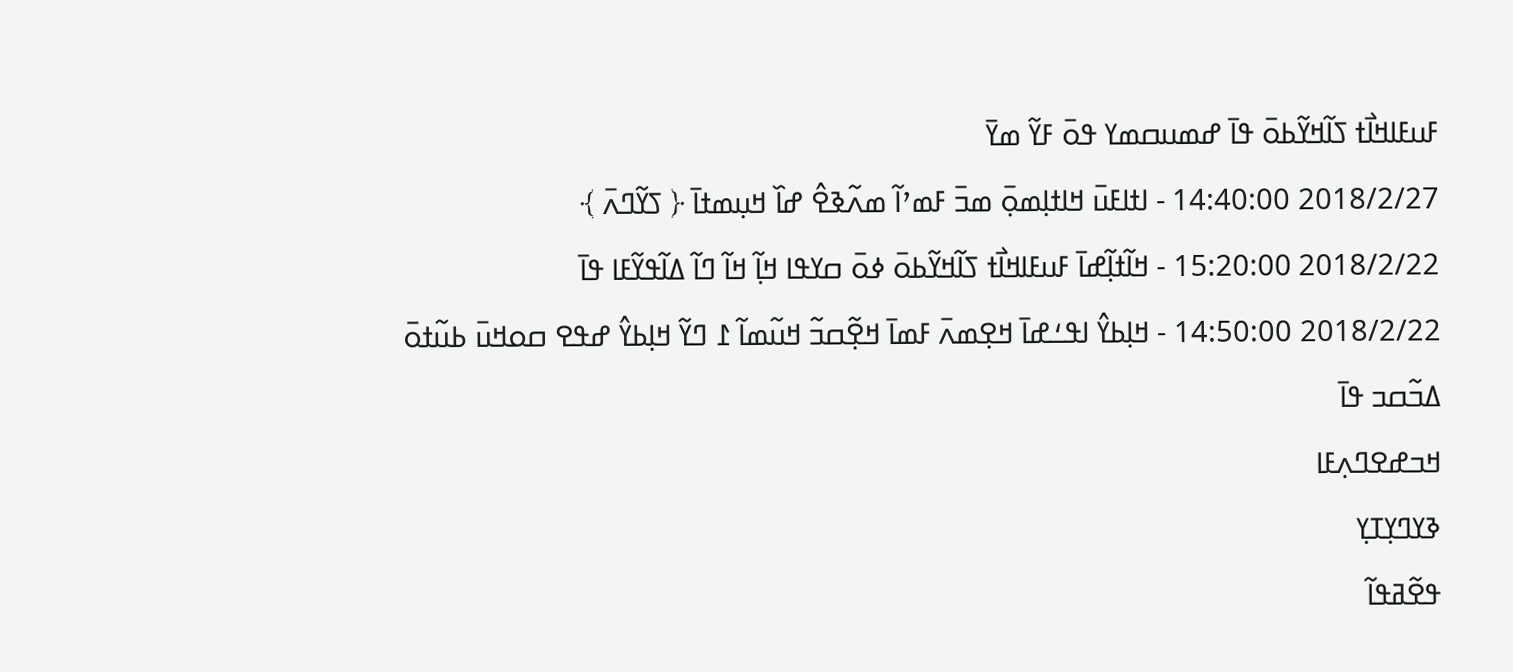ߓߎߓߊߞߊ߯ߙ ߖߊ߬ߞߌ߬ߕߋ߫ ߟߊ߫ ߝߘߎߛߘߌ ߟߋ߫ ߓߌ߬ ߘߌ߫
2018/2/27 14:40:00 - ߊߙߊߓߎ߫ ߞߊߙߊ߲ߘߋ߲߫ ߘߏ߫ ߓߘߴߊ߬ ߘߍ߬ߢߐ߮ ߝߊ߰ ߞߎ߲ߘߙߊ߫ ﴿ ߖߌ߬ߣߍ߫ ﴾
2018/2/22 15:20:00 - ߞߊ߬ߙߊ߲߬ߝߊ߫ ߓߎߓߊߞߊ߯ߙ ߖߊ߬ߞߌ߬ߕߋ߫ ߦߋ߫ ߛߌߟߊ ߞߊ߲߬ ߞߊ߬ ߣߊ߬ ߡߊ߬ߟߌ߬ߓߊ ߟߊ߫
2018/2/22 14:50:00 - ߞߊ߲ߕߌ߮ ߊߟߑߝߊ߫ ߞߐ߲ߘߍ߫ ߓߘߊ߫ ߞߐ߲߬ߛߏ߬ ߞߎ߬ߘߊ߬ ߁ ߣߌ߬ ߞߊ߲ߕߌ߮ ߝߟߐ ߛߋߞߎ߫ ߕߎ߬ߙߋ߫ ߡߏ߬ߛߏ ߟߊ߫
ߞߏߝߐߣߍ߲ߓߊ
ߢߌߣߌ߲ߠߌ߲
ߟߐ߬ߥߟߊ߬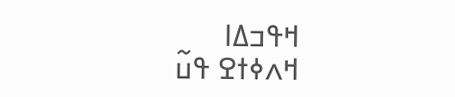ߞߟߏߡߊ
ߞߍߦߙߐ ߟߎ߬